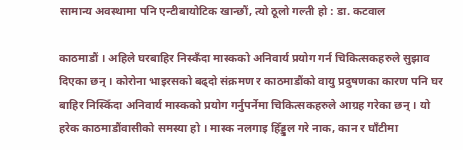सामान्य अवस्थामा पनि एन्टीबायोटिक खान्छौं, त्यो ठूलो गल्ती हो : डा. कटवाल

काठमाडौं । अहिले घरबाहिर निस्कँदा मास्कको अनिवार्य प्रयोग गर्न चिकित्सकहरुले सुझाव दिएका छन् । कोरोना भाइरसको बढ्दो संक्रमण र काठमाडौंको वायु प्रदुषणका कारण पनि घर बाहिर निस्किँदा अनिवार्य मास्कको प्रयोग गर्नुपर्नेमा चिकित्सकहरुले आग्रह गरेका छन् । यो हरेक काठमाडौंवासीको समस्या हो । मास्क नलगाइ हिँड्डुल गरे नाक, कान र घाँटीमा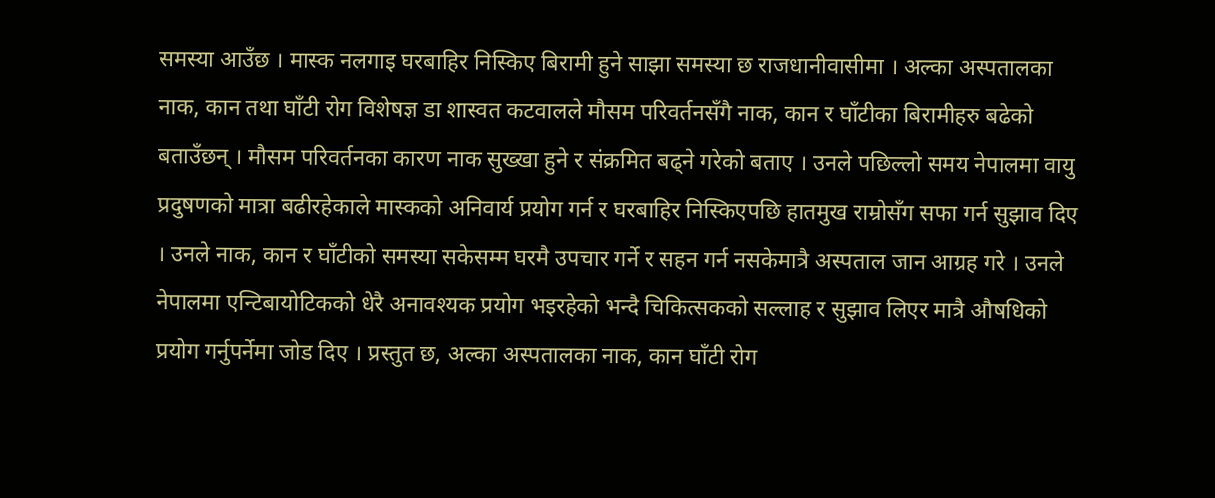समस्या आउँछ । मास्क नलगाइ घरबाहिर निस्किए बिरामी हुने साझा समस्या छ राजधानीवासीमा । अल्का अस्पतालका नाक, कान तथा घाँटी रोग विशेषज्ञ डा शास्वत कटवालले मौसम परिवर्तनसँगै नाक, कान र घाँटीका बिरामीहरु बढेको बताउँछन् । मौसम परिवर्तनका कारण नाक सुख्खा हुने र संक्रमित बढ्ने गरेको बताए । उनले पछिल्लो समय नेपालमा वायु प्रदुषणको मात्रा बढीरहेकाले मास्कको अनिवार्य प्रयोग गर्न र घरबाहिर निस्किएपछि हातमुख राम्रोसँग सफा गर्न सुझाव दिए । उनले नाक, कान र घाँटीको समस्या सकेसम्म घरमै उपचार गर्ने र सहन गर्न नसकेमात्रै अस्पताल जान आग्रह गरे । उनले नेपालमा एन्टिबायोटिकको धेरै अनावश्यक प्रयोग भइरहेको भन्दै चिकित्सकको सल्लाह र सुझाव लिएर मात्रै औषधिको प्रयोग गर्नुपर्नेमा जोड दिए । प्रस्तुत छ, अल्का अस्पतालका नाक, कान घाँटी रोग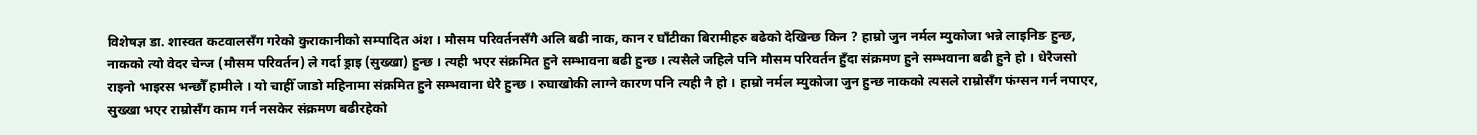विशेषज्ञ डा. शास्वत कटवालसँग गरेको कुराकानीको सम्पादित अंश । मौसम परिवर्तनसँगै अलि बढी नाक, कान र घाँटीका बिरामीहरु बढेको देखिन्छ किन ? हाम्रो जुन नर्मल म्युकोजा भन्ने लाइनिङ हुन्छ, नाकको त्यो वेदर चेन्ज (मौसम परिवर्तन) ले गर्दा ड्राइ (सुख्खा) हुन्छ । त्यही भएर संक्रमित हुने सम्भावना बढी हुन्छ । त्यसैले जहिले पनि मौसम परिवर्तन हुँदा संक्रमण हुने सम्भवाना बढी हुने हो । धेरैजसो राइनो भाइरस भन्छौँ हामीले । यो चाहीँ जाडो महिनामा संक्रमित हुने सम्भवाना धेरै हुन्छ । रुघाखोकी लाग्ने कारण पनि त्यही नै हो । हाम्रो नर्मल म्युकोजा जुन हुन्छ नाकको त्यसले राम्रोसँग फंग्सन गर्न नपाएर, सुख्खा भएर राम्रोसँग काम गर्न नसकेर संक्रमण बढीरहेको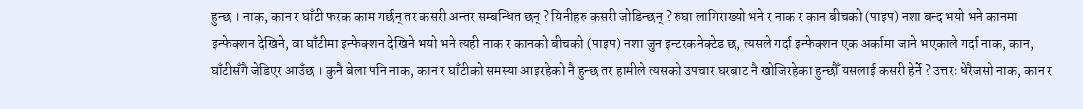हुन्छ । नाक, कान र घाँटी फरक काम गर्छन् तर कसरी अन्तर सम्बन्धित छन् ? यिनीहरु कसरी जोडिन्छन् ? रुघा लागिराख्यो भने र नाक र कान बीचको (पाइप) नशा बन्द भयो भने कानमा इन्फेक्शन देखिने, वा घाँटीमा इन्फेक्शन देखिने भयो भने त्यही नाक र कानको बीचको (पाइप) नशा जुन इन्टरकनेक्टेड छ, त्यसले गर्दा इन्फेक्शन एक अर्कामा जाने भएकाले गर्दा नाक, कान, घाँटीसँगै जेडिएर आउँछ । कुनै बेला पनि नाक, कान र घाँटीको समस्या आइरहेको नै हुन्छ तर हामीले त्यसको उपचार घरबाट नै खोजिरहेका हुन्छौँ यसलाई कसरी हेर्ने ? उत्तरः धेरैजसो नाक, कान र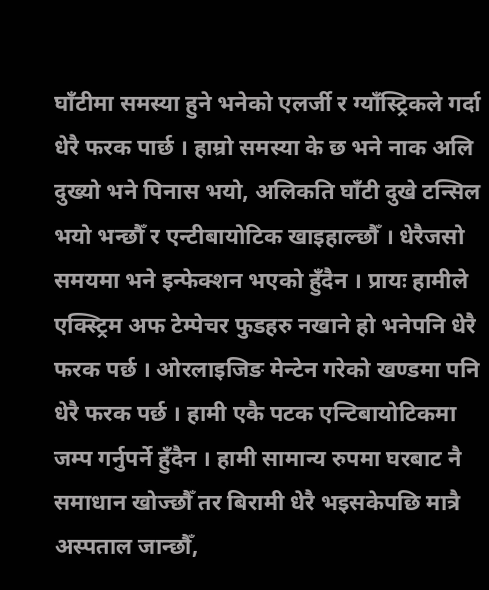घाँटीमा समस्या हुने भनेको एलर्जी र ग्याँस्ट्रिकले गर्दा धेरै फरक पार्छ । हाम्रो समस्या के छ भने नाक अलि दुख्यो भने पिनास भयो, अलिकति घाँटी दुखे टन्सिल भयो भन्छौँ र एन्टीबायोटिक खाइहाल्छौँ । धेरैजसो समयमा भने इन्फेक्शन भएको हुँदैन । प्रायः हामीले एक्स्ट्रिम अफ टेम्पेचर फुडहरु नखाने हो भनेपनि धेरै फरक पर्छ । ओरलाइजिङ मेन्टेन गरेको खण्डमा पनि धेरै फरक पर्छ । हामी एकै पटक एन्टिबायोटिकमा जम्प गर्नुपर्ने हुँदैन । हामी सामान्य रुपमा घरबाट नै समाधान खोज्छौँ तर बिरामी धेरै भइसकेपछि मात्रै अस्पताल जान्छौँ,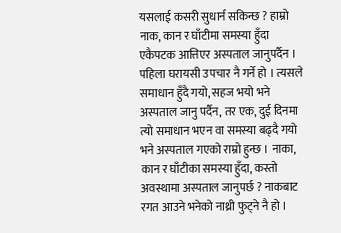यसलाई कसरी सुधार्न सकिन्छ ? हाम्रो नाक, कान र घाँटीमा समस्या हुँदा एकैपटक आत्तिएर अस्पताल जानुपर्दैन । पहिला घरायसी उपचार नै गर्ने हो । त्यसले समाधान हुँदै गयो, सहज भयो भने अस्पताल जानु पर्दैन, तर एक, दुई दिनमा त्यो समाधान भएन वा समस्या बढ्दै गयो भने अस्पताल गएको राम्रो हुन्छ । नाका, कान र घाँटीका समस्या हुँदा, कस्तो अवस्थामा अस्पताल जानुपर्छ ? नाकबाट रगत आउने भनेको नाथ्री फुट्ने नै हो ।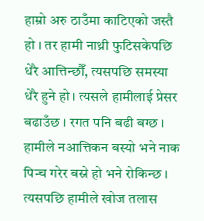हाम्रो अरु ठाउँमा काटिएको जस्तै हो । तर हामी नाथ्री फुटिसकेपछि धेरै आत्तिन्छौँ, त्यसपछि समस्या धेरै हुने हो । त्यसले हामीलाई प्रेसर बढाउँछ । रगत पनि बढी बग्छ । हामीले नआत्तिकन बस्यो भने नाक पिन्च गरेर बस्ने हो भने रोकिन्छ । त्यसपछि हामीले खोज तलास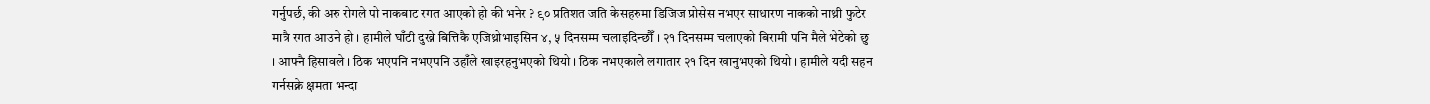गर्नुपर्छ, की अरु रोगले पो नाकबाट रगत आएको हो की भनेर ? ९० प्रतिशत जति केसहरुमा डिजिज प्रोसेस नभएर साधारण नाकको नाथ्री फुटेर मात्रै रगत आउने हो । हामीले घाँटी दुख्ने बित्तिकै एजिथ्रोभाइसिन ४, ५ दिनसम्म चलाइदिन्छौँ । २१ दिनसम्म चलाएको बिरामी पनि मैले भेटेको छु । आफ्नै हिसावले । ठिक भएपनि नभएपनि उहाँले खाइरहनुभएको थियो । ठिक नभएकाले लगातार २१ दिन खानुभएको थियो । हामीले यदी सहन गर्नसक्ने क्षमता भन्दा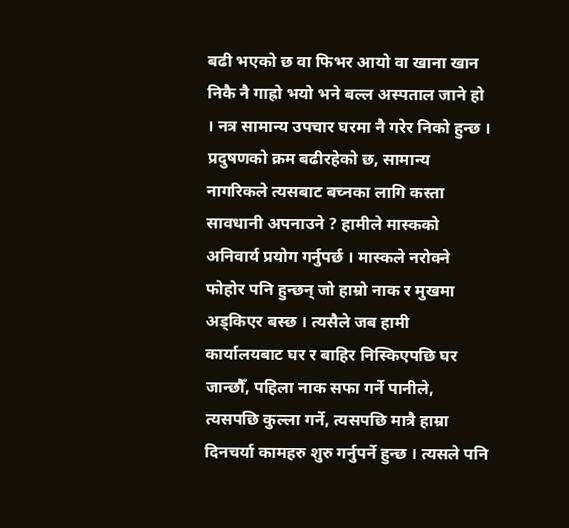बढी भएको छ वा फिभर आयो वा खाना खान निकै नै गाह्रो भयो भने बल्ल अस्पताल जाने हो । नत्र सामान्य उपचार घरमा नै गरेर निको हुन्छ । प्रदुषणको क्रम बढीरहेको छ, सामान्य नागरिकले त्यसबाट बच्नका लागि कस्ता सावधानी अपनाउने ? हामीले मास्कको अनिवार्य प्रयोग गर्नुपर्छ । मास्कले नरोक्ने फोहोर पनि हुन्छन् जो हाम्रो नाक र मुखमा अड्किएर बस्छ । त्यसैले जब हामी कार्यालयबाट घर र बाहिर निस्किएपछि घर जान्छौँ, पहिला नाक सफा गर्ने पानीले, त्यसपछि कुल्ला गर्ने, त्यसपछि मात्रै हाम्रा दिनचर्या कामहरु शुरु गर्नुपर्ने हुन्छ । त्यसले पनि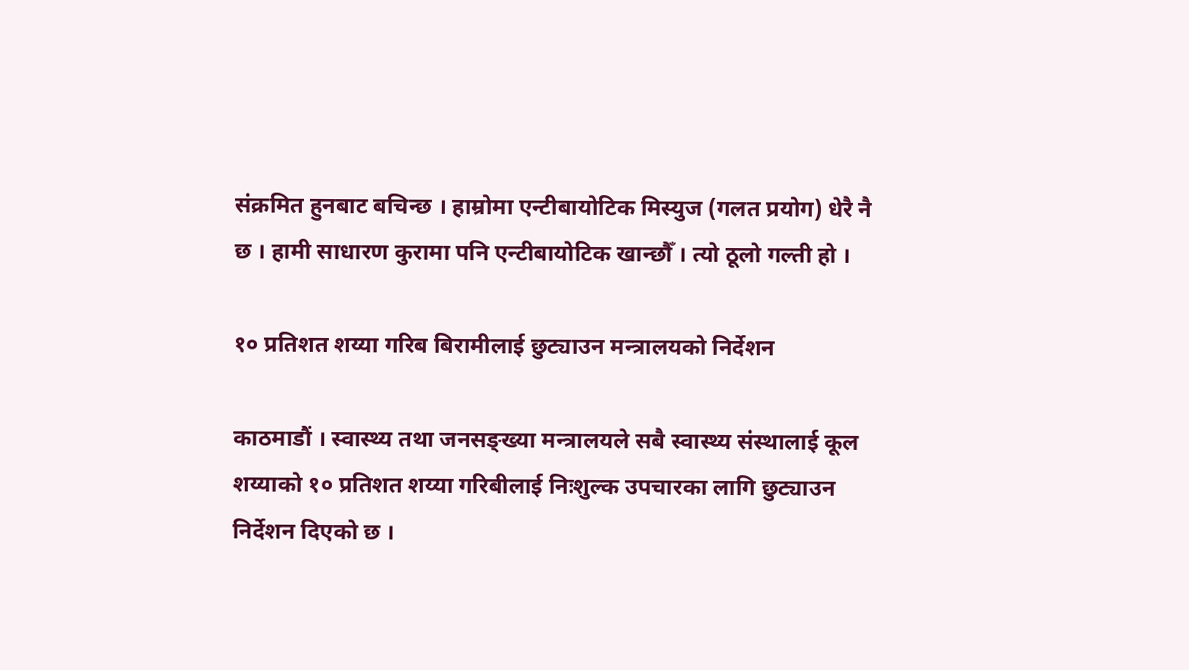संक्रमित हुनबाट बचिन्छ । हाम्रोमा एन्टीबायोटिक मिस्युज (गलत प्रयोग) धेरै नै छ । हामी साधारण कुरामा पनि एन्टीबायोटिक खान्छौँ । त्यो ठूलो गल्ती हो ।

१० प्रतिशत शय्या गरिब बिरामीलाई छुट्याउन मन्त्रालयको निर्देशन

काठमाडौं । स्वास्थ्य तथा जनसङ्ख्या मन्त्रालयले सबै स्वास्थ्य संस्थालाई कूल शय्याको १० प्रतिशत शय्या गरिबीलाई निःशुल्क उपचारका लागि छुट्याउन निर्देशन दिएको छ ।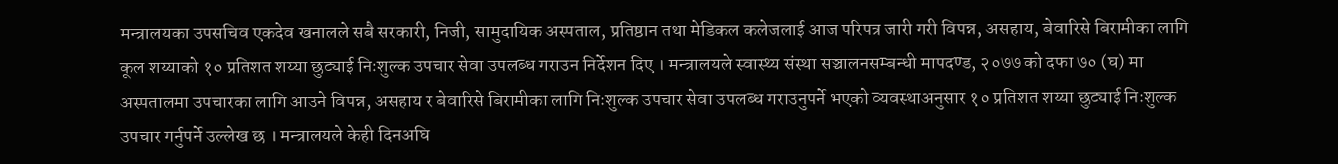मन्त्रालयका उपसचिव एकदेव खनालले सबै सरकारी, निजी, सामुदायिक अस्पताल, प्रतिष्ठान तथा मेडिकल कलेजलाई आज परिपत्र जारी गरी विपन्न, असहाय, बेवारिसे बिरामीका लागि कूल शय्याको १० प्रतिशत शय्या छुट्याई निःशुल्क उपचार सेवा उपलब्ध गराउन निर्देशन दिए । मन्त्रालयले स्वास्थ्य संस्था सञ्चालनसम्बन्धी मापदण्ड, २०७७ को दफा ७० (घ) मा अस्पतालमा उपचारका लागि आउने विपन्न, असहाय र बेवारिसे बिरामीका लागि निःशुल्क उपचार सेवा उपलब्ध गराउनुपर्ने भएको व्यवस्थाअनुसार १० प्रतिशत शय्या छुट्याई निःशुल्क उपचार गर्नुपर्ने उल्लेख छ । मन्त्रालयले केही दिनअघि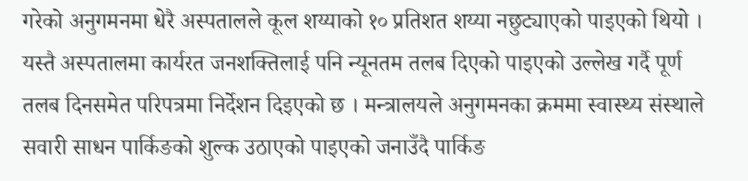गरेको अनुगमनमा धेरै अस्पतालले कूल शय्याको १० प्रतिशत शय्या नछुट्याएको पाइएको थियो । यस्तै अस्पतालमा कार्यरत जनशक्तिलाई पनि न्यूनतम तलब दिएको पाइएको उल्लेख गर्दै पूर्ण तलब दिनसमेत परिपत्रमा निर्देशन दिइएको छ । मन्त्रालयले अनुगमनका क्रममा स्वास्थ्य संस्थाले सवारी साधन पार्किङको शुल्क उठाएको पाइएको जनाउँदै पार्किङ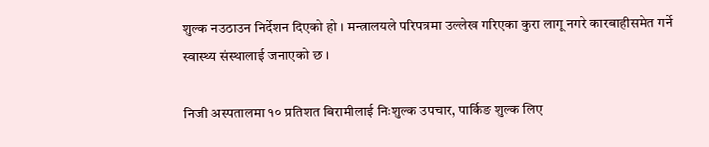शुल्क नउठाउन निर्देशन दिएको हो । मन्त्रालयले परिपत्रमा उल्लेख गरिएका कुरा लागू नगरे कारबाहीसमेत गर्ने स्वास्थ्य संस्थालाई जनाएको छ ।

निजी अस्पतालमा १० प्रतिशत बिरामीलाई निःशुल्क उपचार, पार्किङ शुल्क लिए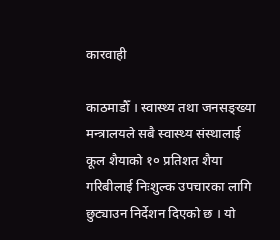कारवाही

काठमाडौँ । स्वास्थ्य तथा जनसङ्ख्या मन्त्रालयले सबै स्वास्थ्य संस्थालाई कूल शैयाको १० प्रतिशत शैया गरिबीलाई निःशुल्क उपचारका लागि छुट्याउन निर्देशन दिएको छ । यो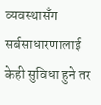व्यवस्थासँग सर्बसाधारणालाई केही सुविधा हुने तर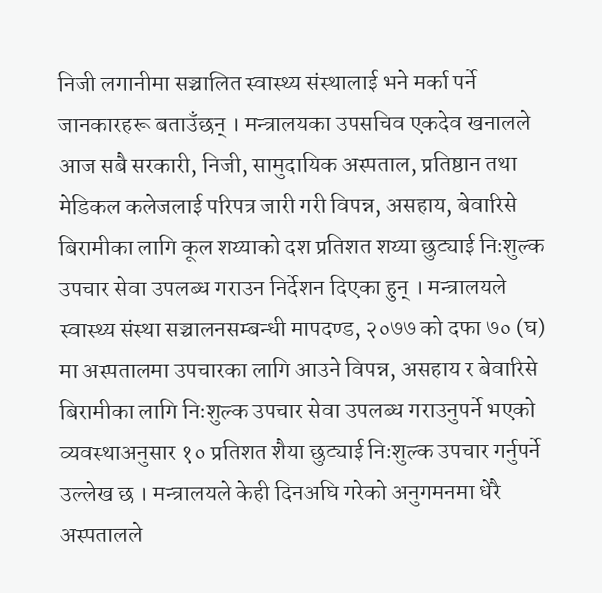निजी लगानीमा सञ्चालित स्वास्थ्य संस्थालाई भने मर्का पर्ने जानकारहरू बताउँछन् । मन्त्रालयका उपसचिव एकदेव खनालले आज सबै सरकारी, निजी, सामुदायिक अस्पताल, प्रतिष्ठान तथा मेडिकल कलेजलाई परिपत्र जारी गरी विपन्न, असहाय, बेवारिसे बिरामीका लागि कूल शय्याको दश प्रतिशत शय्या छुट्याई निःशुल्क उपचार सेवा उपलब्ध गराउन निर्देशन दिएका हुन् । मन्त्रालयले स्वास्थ्य संस्था सञ्चालनसम्बन्धी मापदण्ड, २०७७ को दफा ७० (घ) मा अस्पतालमा उपचारका लागि आउने विपन्न, असहाय र बेवारिसे बिरामीका लागि निःशुल्क उपचार सेवा उपलब्ध गराउनुपर्ने भएको व्यवस्थाअनुसार १० प्रतिशत शैया छुट्याई निःशुल्क उपचार गर्नुपर्ने उल्लेख छ । मन्त्रालयले केही दिनअघि गरेको अनुगमनमा धेरै अस्पतालले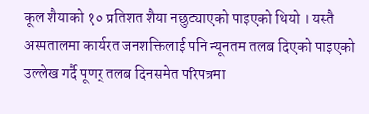कूल शैयाको १० प्रतिशत शैया नछुट्याएको पाइएको थियो । यस्तै अस्पतालमा कार्यरत जनशक्तिलाई पनि न्यूनतम तलब दिएको पाइएको उल्लेख गर्दै पूणर् तलब दिनसमेत परिपत्रमा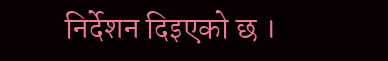निर्देशन दिइएको छ ।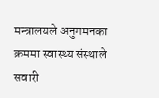मन्त्रालयले अनुगमनका क्रममा स्वास्थ्य संस्थाले सवारी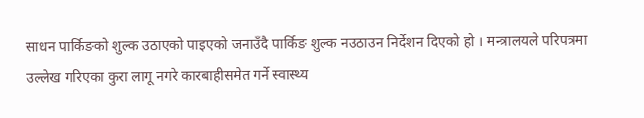साधन पार्किङको शुल्क उठाएको पाइएको जनाउँदै पार्किङ शुल्क नउठाउन निर्देशन दिएको हो । मन्त्रालयले परिपत्रमा उल्लेख गरिएका कुरा लागू नगरे कारबाहीसमेत गर्ने स्वास्थ्य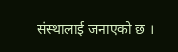संस्थालाई जनाएको छ ।